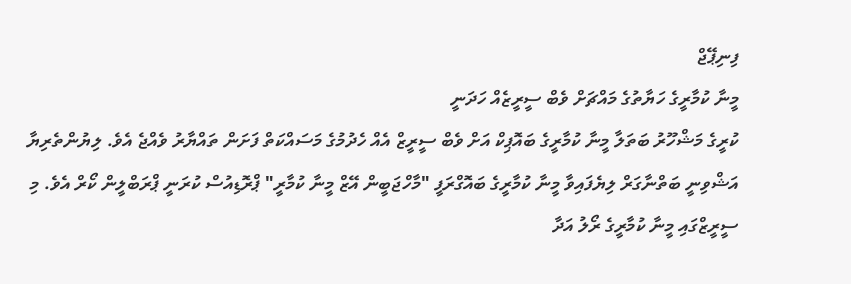ފިނިޕޭޖް
މީނާ ކުމާރީގެ ހަޔާތުގެ މައްޗަށް ވެބް ސީރީޒެއް ހަދަނީ
ކުރީގެ މަޝްހޫރު ބަތަލާ މީނާ ކުމާރީގެ ބައޮޕިކް އަށް ވެބް ސީރީޒް އެއް ހެދުމުގެ މަސައްކަތް ފަށަން ތައްޔާރު ވެއްޖެ އެވެ. ލިޔުންތެރިޔާ އަޝްވިނީ ބަތްނާގަރް ލިޔެފައިވާ މީނާ ކުމާރީގެ ބައޮގްރަފީ "މާހްޖަބީން އޭޒް މީނާ ކުމާރީ" ޕްރޮޑިއުސް ކުރަނީ ޕްރަބްލީން ކޯރް އެވެ. މި ސީރީޒްގައި މީނާ ކުމާރީގެ ރޯލު އަދާ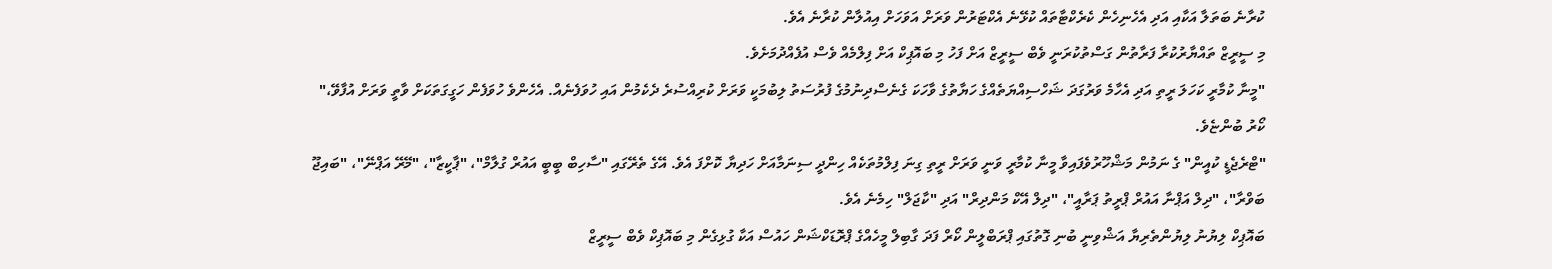ކުރާނެ ބަތަލާ އަކާއި އަދި އެހެނިހެން ކެރެކްޓާތައް ކުޅޭނެ އެކްޓަރުން ވަރަށް އަވަހަށް އިއުލާން ކުރާނެ އެވެ.
މި ސީރީޒް ތައްޔާރުކުރާ ފަރާތުން ގަސްތުކުރަނީ ވެބް ސީރީޒް އަށް ފަހު މި ބައޮޕިކް އަށް ފިލްމެއް ވެސް އުފެއްދުމަށެވެ.
"މީނާ ކުމާރީ ކަހަލަ ރީތި އަދި އެހާމެ ވަރުގަދަ ޝަހްސިއްޔަތެއްގެ ހަޔާތުގެ ވާހަކަ ގެނެސްދިނުމުގެ ފުރުސަތު ލިބުމަކީ ވަރަށް ކުރިއްސުރެ ދެކެމުން އައި ހުވަފެނެއް. އެހެންވެ ހުވަފެން ހަގީގަތަކަށް ވާތީ ވަރަށް އުފާވޭ،" ކޯރު ބުންޏެވެ.
"ޓްރެޖެޑީ ކުއީން" ގެ ނަމުން މަޝްހޫރުވެފައިވާ މީނާ ކުމާރީ ވަނީ ވަރަށް ރީތި ގިނަ ފިލްމުތަކެއް ހިންދީ ސިނަމާއަށް ހަދިޔާ ކޮށްފަ އެވެ. އޭގެ ތެރޭގައި "ސާހިބް ބީބީ އައުރް ގުލާމް"، "ޕާކީޒާ"، "މޭރޭ އަޕްނޭ"، "ބައިޖޫ ބަވްރާ"، "ދިލް އަޕްނާ އައުރް ޕްރީތު ޕަރާއީ"، "ދިލް އޭކް މަންދިރް" އަދި "ކާޖަލް" ހިމެނެ އެވެ.
ބައޮޕިކް ލިޔުނު ލިޔުންތެރިޔާ އަޝްވިނީ ބުނި ގޮތުގައި ޕްރަބްލީން ކޯރް ފަދަ ގާބިލް މީހެއްގެ ޕްރޮޑަކްޝަން ހައުސް އަކާ ގުޅިގެން މި ބައޮޕިކް ވެބް ސީރީޒް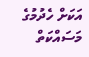އަކަށް ހެދުމުގެ މަސައްކަތް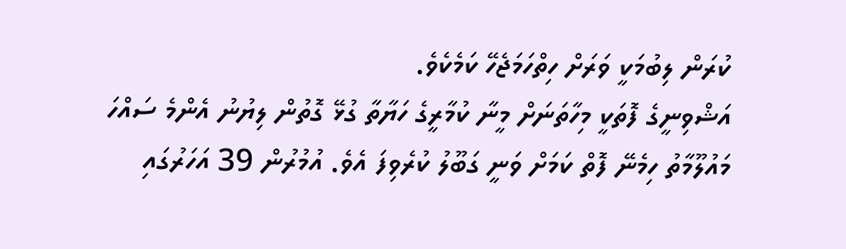ކުރަން ލިބުމަކީ ވަރަށް ހިތްހަމަޖެހޭ ކަމެކެވެ.
އަޝްވިނީގެ ފޮތަކީ މިހާތަނަށް މީނާ ކުމާރީގެ ހަޔާތާ ގުޅޭ ގޮތުން ލިޔުނު އެންމެ ސައްހަ މައުލޫމާތު ހިމެނޭ ފޮތް ކަމަށް ވަނީ ގަބޫލު ކުރެވިފަ އެވެ. އުމުރުން 39 އަހަރުގައި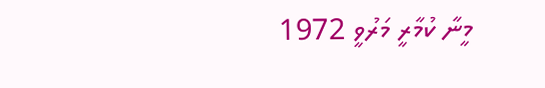މީނާ ކުމާރީ މަރުވީ 1972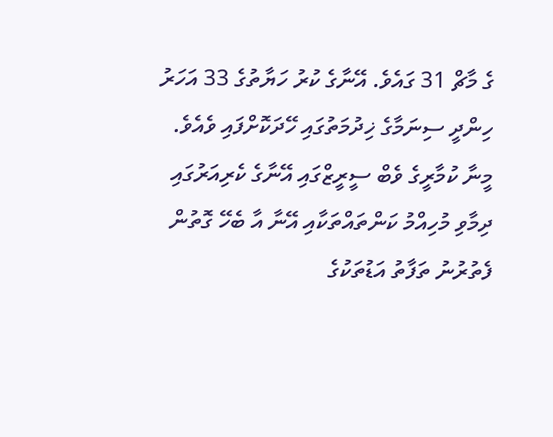ގެ މާޗް 31 ގައެވެ. އޭނާގެ ކުރު ހަޔާތުގެ 33 އަހަރު ހިންދީ ސިނަމާގެ ޚިދުމަތުގައި ހޭދަކޮށްފައި ވެއެވެ.
މީނާ ކުމާރީގެ ވެބް ސީރީޒްގައި އޭނާގެ ކެރިއަރުގައި ދިމާވި މުހިއްމު ކަންތައްތަކާއި އޭނާ އާ ބެހޭ ގޮތުން ފެތުރުނު ތަފާތު އަޑުތަކުގެ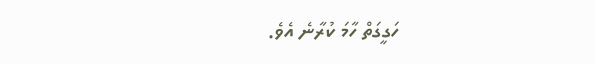ހަގީގަތް ހާމަ ކުރާނެ އެވެ.